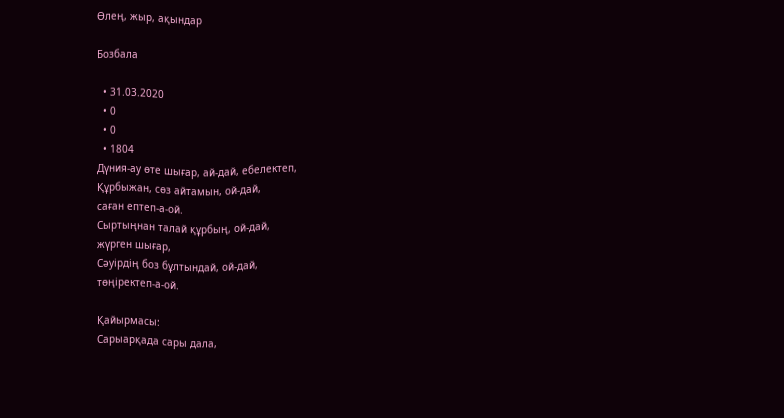Өлең, жыр, ақындар

Бозбала

  • 31.03.2020
  • 0
  • 0
  • 1804
Дүния-ау өте шығар, ай-дай, ебелектеп,
Құрбыжан, сөз айтамын, ой-дай,
саған ептеп-а-ой.
Сыртыңнан талай құрбың, ой-дай,
жүрген шығар,
Сәуірдің боз бұлтындай, ой-дай,
төңіректеп-а-ой.

Қайырмасы:
Сарыарқада сары дала,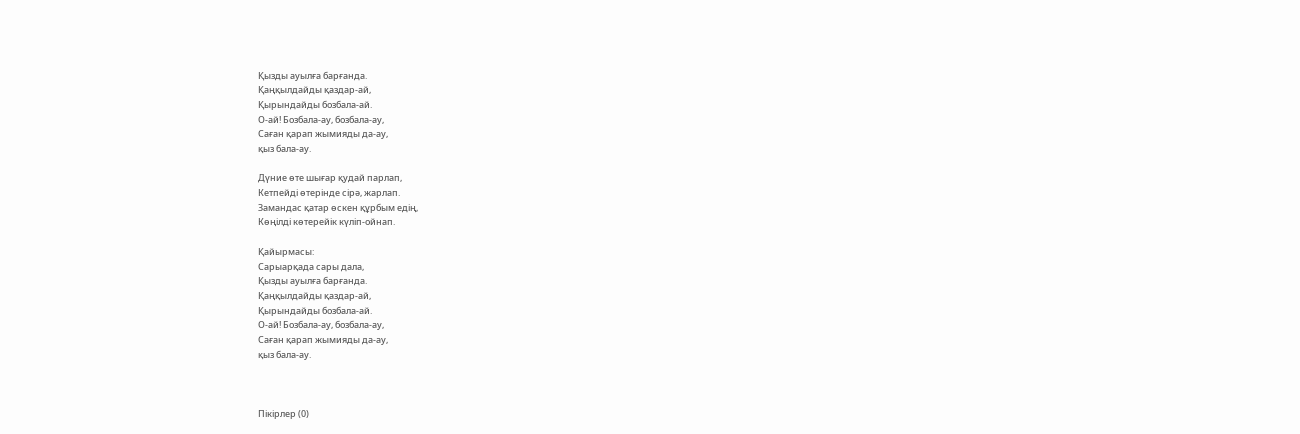Қызды ауылға барғанда.
Қаңқылдайды қаздар-ай,
Қырындайды бозбала-ай.
О-ай! Бозбала-ау, бозбала-ау,
Саған қарап жымияды да-ау,
қыз бала-ау.

Дүние өте шығар қудай парлап,
Кетпейді өтерінде сірә, жарлап.
Замандас қатар өскен құрбым едің,
Көңілді көтерейік күліп-ойнап.

Қайырмасы:
Сарыарқада сары дала,
Қызды ауылға барғанда.
Қаңқылдайды қаздар-ай,
Қырындайды бозбала-ай.
О-ай! Бозбала-ау, бозбала-ау,
Саған қарап жымияды да-ау,
қыз бала-ау.



Пікірлер (0)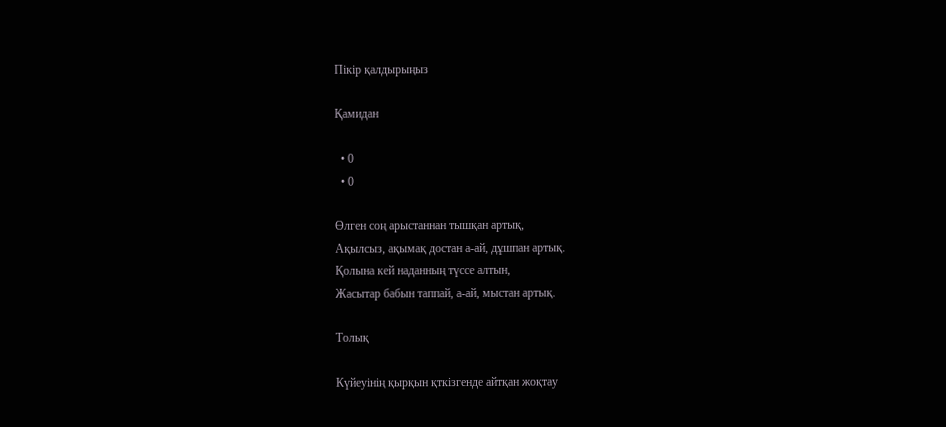Пікір қалдырыңыз

Қамидан

  • 0
  • 0

Өлген соң арыстаннан тышқан артық,
Ақылсыз, ақымақ достан а-ай, дұшпан артық.
Қолына кей наданның түссе алтын,
Жасытар бабын таппай, а-ай, мыстан артық.

Толық

Күйеуінің қырқын қткізгенде айтқан жоқтау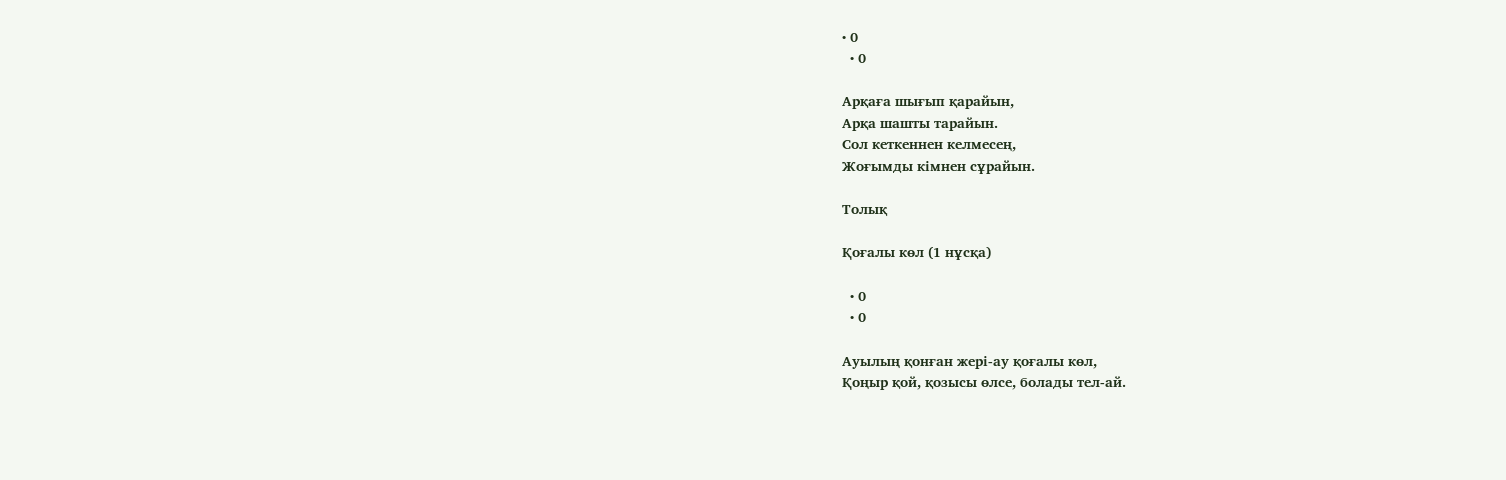• 0
  • 0

Арқаға шығып қарайын,
Арқа шашты тарайын.
Сол кеткеннен келмесең,
Жоғымды кімнен сұрайын.

Толық

Қоғалы көл (1 нұсқа)

  • 0
  • 0

Ауылың қонған жері-ау қоғалы көл,
Қоңыр қой, қозысы өлсе, болады тел-ай.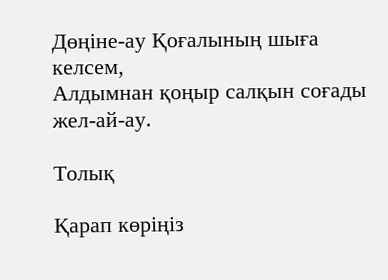Дөңіне-ау Қоғалының шыға келсем,
Алдымнан қоңыр салқын соғады жел-ай-ау.

Толық

Қарап көріңіз